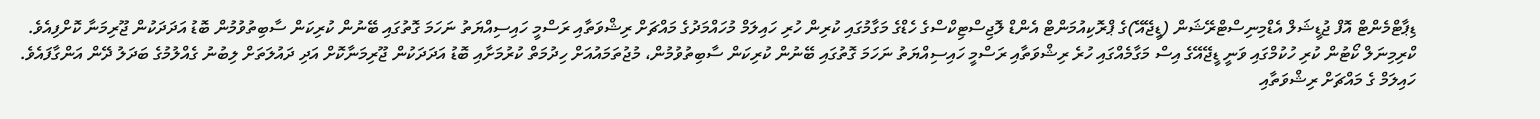ޑިޕާޓްމެންޓް އޮފް ޖުޑީޝަލް އެޑްމިނިސްޓްރޭޝަން (ޑީޖޭއޭ)ގެ ޕްރޮކިއުމަންޓް އެންޑް ލޮޖިސްޓިކްސްގެ ހެޑްގެ މަގާމުގައި ކުރިން ހުރި ހައިލަމް މުހައްމަދުގެ މައްޗަށް ރިޝްވަތާއި ރަސްމީ ހައިސިއްޔަތު ނަހަމަ ގޮތުގައި ބޭނުން ކުރިކަން ސާބިތުވުމުން ބޮޑު އަދަދަކުން ޖޫރިމަނާ ކޮށްފިއެވެ.
ކްރިމިނަލް ކޯޓުން ކުރި ހުކުމްގައި ވަނީ ޑީޖޭއޭގެ އިސް މަގާމެއްގައި ހުރެ ރިޝްވަތާއި ރަސްމީ ހައިސިއްޔަތު ނަހަމަ ގޮތުގައި ބޭނުން ކުރިކަން ސާބިތުވުމުން، މުޖުތަމައުއަށް ހިދުމަތް ކުރުމަށާއި ބޮޑު އަދަދަކުން ޖޫރިމަނާކޮށް އަދި ދައުލަތަށް ލިބުނު ގެއްލުމުގެ ބަދަލު ދޭން އަންގާފައެވެ.
ހައިލަމް ގެ މައްޗަށް ރިޝްވަތާއި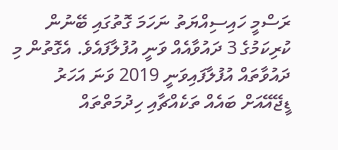ރަސްމީ ހައިސިއްޔަތު ނަހަމަ ގޮތުގައި ބޭނުން ކުރިކަމުގެ 3 ދައުވާއެއް ވަނީ އުފުލާފައެވެ. އެގޮތުން މި ދައުވާތައް އުފުލާފައިވަނީ 2019 ވަނަ އަހަރު ޑީޖޭއޭއަށް ބައެއް ތަކެއްޗާއި ހިދުމަތްތައް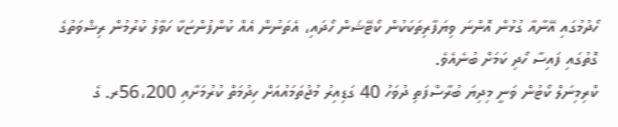ހޯދުމުގައި އޭނާއާ ގުޅުން އޮންނަ ވިޔަފާރިތަކަކުން ކޯޓޭޝަން ހޯދައި، އެތަނުން އެއް ކުންފުންޏަކާ ހަވާލު ކުރުމުން ރިޝްވަތުގެ ގޮތުގައި ފައިސާ ހޯދި ކަމަށް ބުނެއެވެ.
ކްރިމިނަލް ކޯޓުން ވަނީ މިދިޔަ ބުރާސްފަތި ދުވަހު 40 ގަޑިއިރު މުޖުތަމައުއަށް ހިދުމަތް ކުރުމަށާއި 56،200ރ. ގެ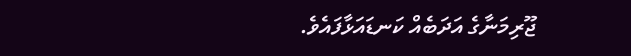ޖޫރިމަނާގެ އަދަބެއް ކަނޑައަޅާފައެވެ.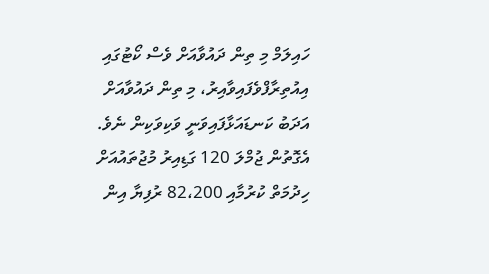ހައިލަމް މި ތިން ދައުވާއަށް ވެސް ކޯޓުގައި އިއުތިރާފްވެފައިވާއިރު، މި ތިން ދައުވާއަށް އަދަބު ކަނޑައަޅާފައިވަނީ ވަކިވަކިން ނެވެ. އެގޮތުން ޖުމްލަ 120 ގަޑިއިރު މުޖުތައުއަށް ހިދުމަތް ކުރުމާއި 82،200 ރުފިޔާ އިން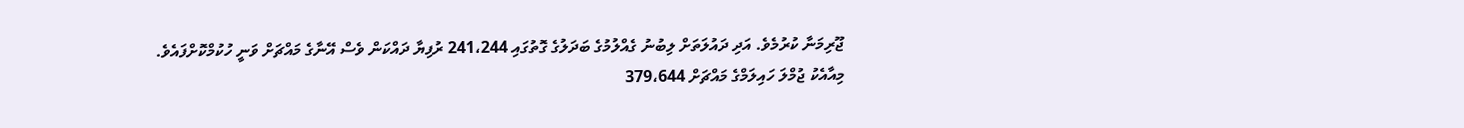ޖޫރިމަނާ ކުރުމެވެ. އަދި ދައުލަތަށް ލިބުނު ގެއްލުމުގެ ބަދަލުގެ ގޮތުގައި 241،244 ރުފިޔާ ދައްކަން ވެސް އޭނާގެ މައްޗަށް ވަނީ ހުކުމްކޮށްފައެވެ.
މިއާއެކު ޖުމްލަ ހައިލަމްގެ މައްޗަށް 379،644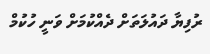ރުފިޔާ ދައުލަތަށް ދެއްކުމަށް ވަނީ ހުކުމް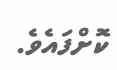ކޮށްފައެވެ.